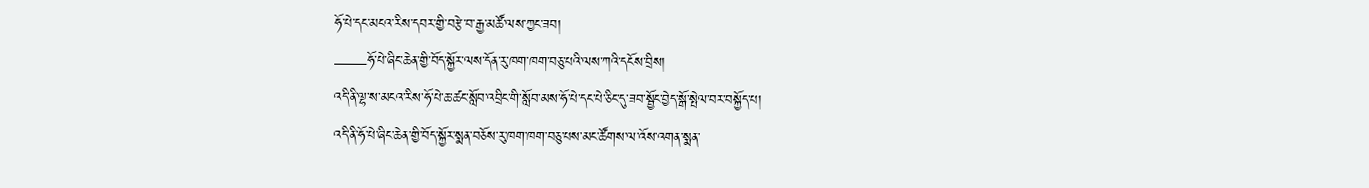ཧོ་པེ་དང་མངའ་རིས་དབར་གྱི་བརྩེ་བ་རྒྱ་མཚོ་ལས་ཀྱང་ཟབ།
——ཧོ་པེ་ཞིང་ཆེན་གྱི་བོད་སྐྱོར་ལས་དོན་རུ་ཁག་ཁག་བཅུ་པའི་ལས་ཀའི་དངོས་བྲིས།
འདི་ནི་ལྷ་ས་མངའ་རིས་ཧོ་པེ་ཆ་ཚང་སློབ་འབྲིང་གི་སློབ་མས་ཧོ་པེ་དང་པེ་ཅིང་དུ་ཟབ་སྦྱོང་བྱེད་སྒོ་སྤེལ་བར་བསྐྱོད་པ།
འདི་ནི་ཧོ་པེ་ཞིང་ཆེན་གྱི་བོད་སྐྱོར་སྨན་བཅོས་རུ་ཁག་ཁག་བཅུ་པས་མང་ཚོགས་ལ་འོས་འགན་སྨན་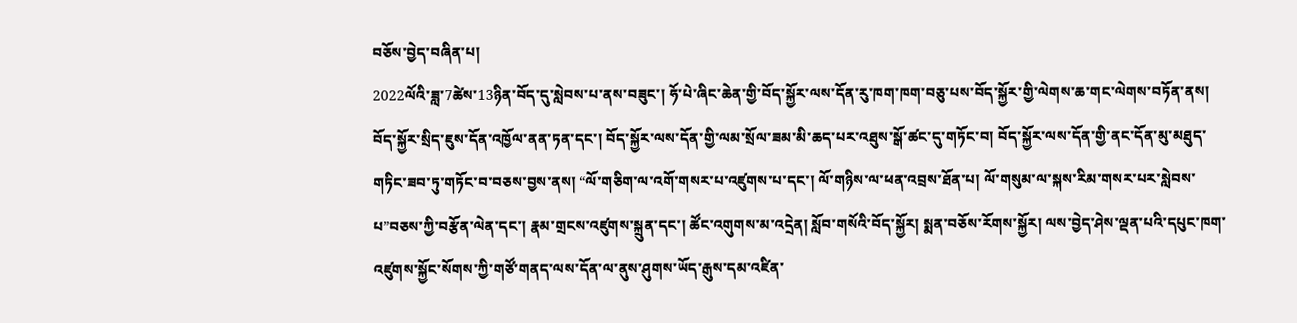བཅོས་བྱེད་བཞིན་པ།
2022ལོའི་ཟླ་7ཚེས་13ཉིན་བོད་དུ་སླེབས་པ་ནས་བཟུང་། ཧོ་པེ་ཞིང་ཆེན་གྱི་བོད་སྐྱོར་ལས་དོན་རུ་ཁག་ཁག་བཅུ་པས་བོད་སྐྱོར་གྱི་ལེགས་ཆ་གང་ལེགས་བཏོན་ནས། བོད་སྐྱོར་སྲིད་ཇུས་དོན་འཁྱོལ་ནན་ཏན་དང་། བོད་སྐྱོར་ལས་དོན་གྱི་ལམ་སྲོལ་ཟམ་མི་ཆད་པར་འཐུས་སྒོ་ཚང་དུ་གཏོང་བ། བོད་སྐྱོར་ལས་དོན་གྱི་ནང་དོན་མུ་མཐུད་གཏིང་ཟབ་ཏུ་གཏོང་བ་བཅས་བྱས་ནས། “ལོ་གཅིག་ལ་འགོ་གསར་པ་འཛུགས་པ་དང་། ལོ་གཉིས་ལ་ཕན་འབྲས་ཐོན་པ། ལོ་གསུམ་ལ་སྐས་རིམ་གསར་པར་སླེབས་པ”བཅས་ཀྱི་བརྩོན་ལེན་དང་། རྣམ་གྲངས་འཛུགས་སྐྲུན་དང་། ཚོང་འགུགས་མ་འདྲེན། སློབ་གསོའི་བོད་སྐྱོར། སྨན་བཅོས་རོགས་སྐྱོར། ལས་བྱེད་ཤེས་ལྡན་པའི་དཔུང་ཁག་འཛུགས་སྐྱོང་སོགས་ཀྱི་གཙོ་གནད་ལས་དོན་ལ་ནུས་ཤུགས་ཡོད་རྒུས་དམ་འཛིན་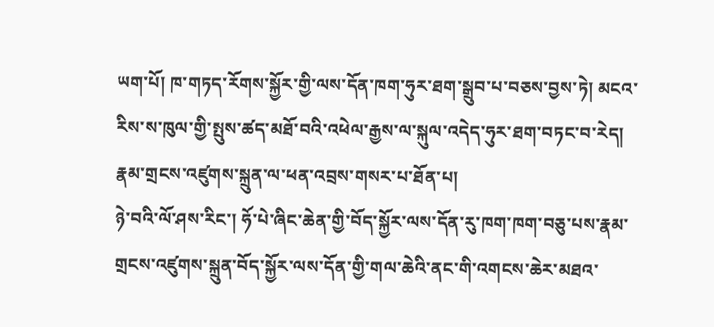ཡག་པོ། ཁ་གཏད་རོགས་སྐྱོར་གྱི་ལས་དོན་ཁག་ཧུར་ཐག་སྒྲུབ་པ་བཅས་བྱས་ཏེ། མངའ་རིས་ས་ཁུལ་གྱི་སྤུས་ཚད་མཐོ་བའི་འཕེལ་རྒྱས་ལ་སྐུལ་འདེད་ཧུར་ཐག་བཏང་བ་རེད།
རྣམ་གྲངས་འཛུགས་སྐྲུན་ལ་ཕན་འབྲས་གསར་པ་ཐོན་པ།
ཉེ་བའི་ལོ་ཤས་རིང་། ཧོ་པེ་ཞིང་ཆེན་གྱི་བོད་སྐྱོར་ལས་དོན་རུ་ཁག་ཁག་བཅུ་པས་རྣམ་གྲངས་འཛུགས་སྐྲུན་བོད་སྐྱོར་ལས་དོན་གྱི་གལ་ཆེའི་ནང་གི་འགངས་ཆེར་མཐའ་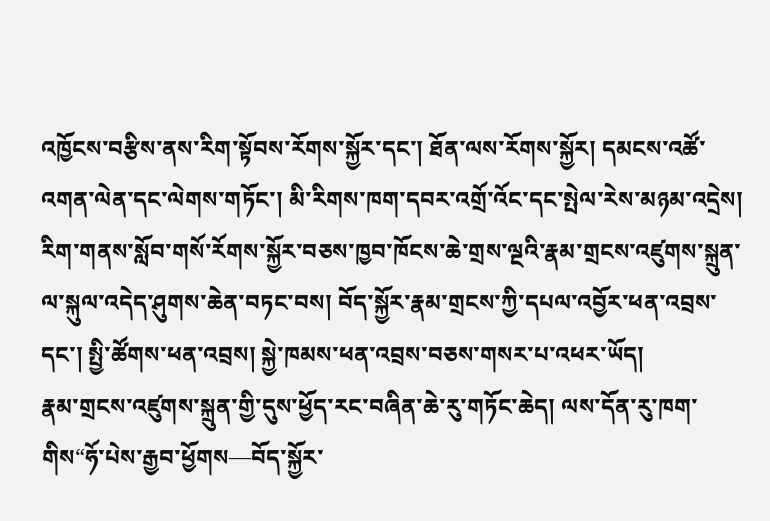འཁྱོངས་བརྩིས་ནས་རིག་སྟོབས་རོགས་སྐྱོར་དང་། ཐོན་ལས་རོགས་སྐྱོར། དམངས་འཚོ་འགན་ལེན་དང་ལེགས་གཏོང་། མི་རིགས་ཁག་དབར་འགྲོ་འོང་དང་སྤེལ་རེས་མཉམ་འདྲེས། རིག་གནས་སློབ་གསོ་རོགས་སྐྱོར་བཅས་ཁྱབ་ཁོངས་ཆེ་གྲས་ལྔའི་རྣམ་གྲངས་འཛུགས་སྐྲུན་ལ་སྐུལ་འདེད་ཤུགས་ཆེན་བཏང་བས། བོད་སྐྱོར་རྣམ་གྲངས་ཀྱི་དཔལ་འབྱོར་ཕན་འབྲས་དང་། སྤྱི་ཚོགས་ཕན་འབྲས། སྐྱེ་ཁམས་ཕན་འབྲས་བཅས་གསར་པ་འཕར་ཡོད།
རྣམ་གྲངས་འཛུགས་སྐྲུན་གྱི་དུས་ཕྱོད་རང་བཞིན་ཆེ་རུ་གཏོང་ཆེད། ལས་དོན་རུ་ཁག་གིས“ཧོ་པེས་རྒྱབ་ཕྱོགས—བོད་སྐྱོར་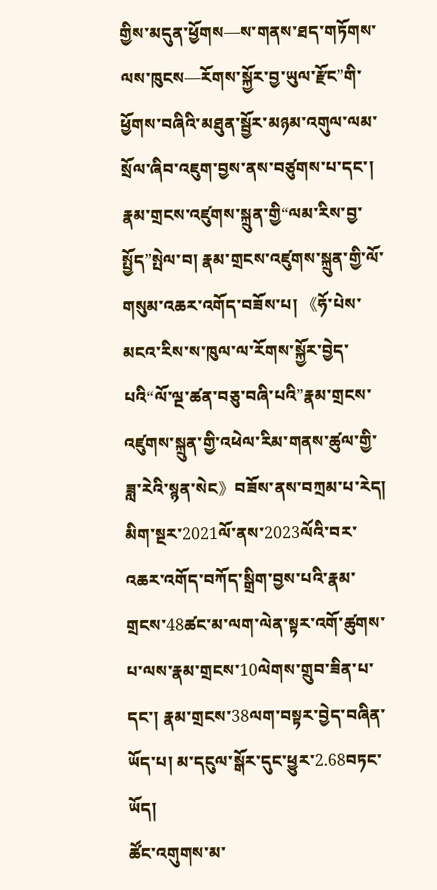གྱིས་མདུན་ཕྱོགས—ས་གནས་ཐད་གཏོགས་ལས་ཁུངས—རོགས་སྐྱོར་བྱ་ཡུལ་རྫོང”གི་ཕྱོགས་བཞིའི་མཐུན་སྦྱོར་མཉམ་འགུལ་ལམ་སྲོལ་ཞིབ་འཇུག་བྱས་ནས་བཙུགས་པ་དང་། རྣམ་གྲངས་འཛུགས་སྐྲུན་གྱི“ལམ་རིས་བྱ་སྤྱོད”སྤེལ་བ། རྣམ་གྲངས་འཛུགས་སྐྲུན་གྱི་ལོ་གསུམ་འཆར་འགོད་བཟོས་པ། 《ཧོ་པེས་མངའ་རིས་ས་ཁུལ་ལ་རོགས་སྐྱོར་བྱེད་པའི“ལོ་ལྔ་ཚན་བཅུ་བཞི་པའི”རྣམ་གྲངས་འཛུགས་སྐྲུན་གྱི་འཕེལ་རིམ་གནས་ཚུལ་གྱི་ཟླ་རེའི་སྙན་སེང》བཟོས་ནས་བཀྲམ་པ་རེད།
མིག་སྔར་2021ལོ་ནས་2023ལོའི་བར་འཆར་འགོད་བཀོད་སྒྲིག་བྱས་པའི་རྣམ་གྲངས་48ཚང་མ་ལག་ལེན་སྟར་འགོ་ཚུགས་པ་ལས་རྣམ་གྲངས་10ལེགས་གྲུབ་ཟིན་པ་དང་། རྣམ་གྲངས་38ལག་བསྟར་བྱེད་བཞིན་ཡོད་པ། མ་དངུལ་སྒོར་དུང་ཕྱུར་2.68བཏང་ཡོད།
ཚོང་འགུགས་མ་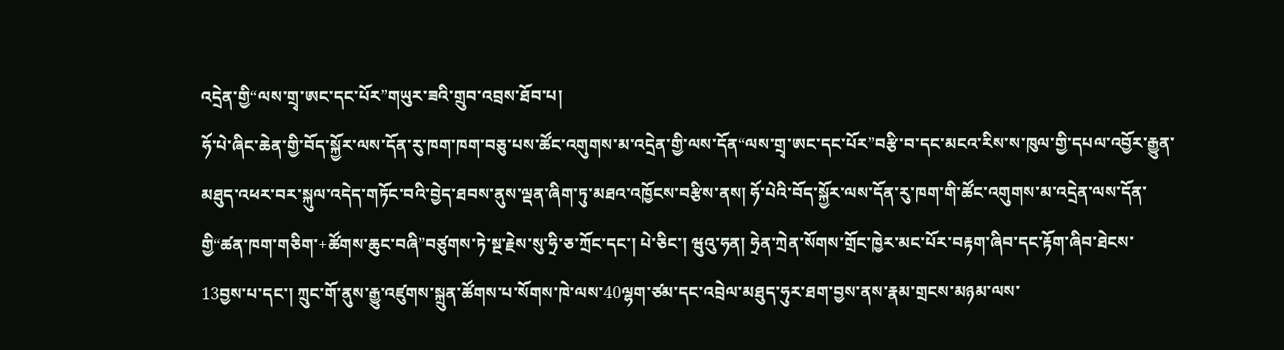འདྲེན་གྱི“ལས་གྲྭ་ཨང་དང་པོར”གཡུར་ཟའི་གྲུབ་འབྲས་ཐོབ་པ།
ཧོ་པེ་ཞིང་ཆེན་གྱི་བོད་སྐྱོར་ལས་དོན་རུ་ཁག་ཁག་བཅུ་པས་ཚོང་འགུགས་མ་འདྲེན་གྱི་ལས་དོན“ལས་གྲྭ་ཨང་དང་པོར”བརྩི་བ་དང་མངའ་རིས་ས་ཁུལ་གྱི་དཔལ་འབྱོར་རྒྱུན་མཐུད་འཕར་བར་སྐུལ་འདེད་གཏོང་བའི་བྱེད་ཐབས་ནུས་ལྡན་ཞིག་ཏུ་མཐའ་འཁྱོངས་བརྩིས་ནས། ཧོ་པེའི་བོད་སྐྱོར་ལས་དོན་རུ་ཁག་གི་ཚོང་འགུགས་མ་འདྲེན་ལས་དོན་གྱི“ཚན་ཁག་གཅིག་+ཚོགས་ཆུང་བཞི”བཙུགས་ཏེ་སྔ་རྗེས་སུ་ཧྲི་ཅ་ཀྲོང་དང་། པེ་ཅིང་། ཝུའུ་ཧན། ཧྲེན་ཀྲེན་སོགས་གྲོང་ཁྱེར་མང་པོར་བརྟག་ཞིབ་དང་རྟོག་ཞིབ་ཐེངས་13བྱས་པ་དང་། ཀྲུང་གོ་ནུས་རྒྱུ་འཛུགས་སྐྲུན་ཚོགས་པ་སོགས་ཁེ་ལས་40ལྷག་ཙམ་དང་འབྲེལ་མཐུད་ཧུར་ཐག་བྱས་ནས་རྣམ་གྲངས་མཉམ་ལས་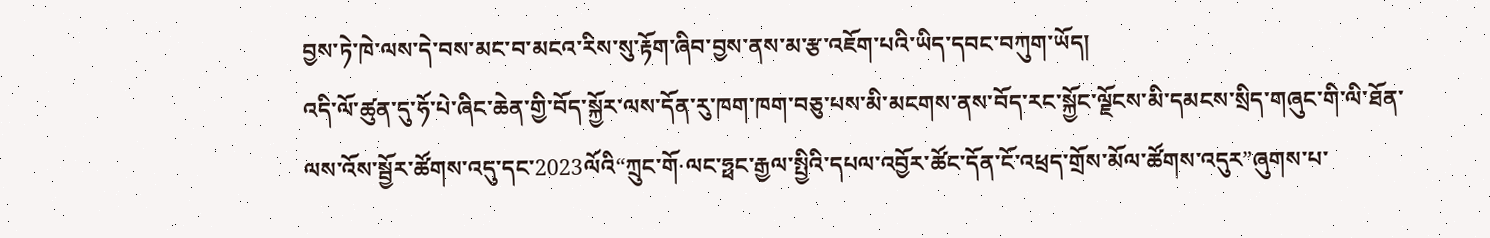བྱས་ཏེ་ཁེ་ལས་དེ་བས་མང་བ་མངའ་རིས་སུ་རྟོག་ཞིབ་བྱས་ནས་མ་རྩ་འཇོག་པའི་ཡིད་དབང་བཀུག་ཡོད།
འདི་ལོ་ཚུན་དུ་ཧོ་པེ་ཞིང་ཆེན་གྱི་བོད་སྐྱོར་ལས་དོན་རུ་ཁག་ཁག་བཅུ་པས་མི་མངགས་ནས་བོད་རང་སྐྱོང་ལྗོངས་མི་དམངས་སྲིད་གཞུང་གི་ལི་ཐོན་ལས་འོས་སྦྱོར་ཚོགས་འདུ་དང་2023ལོའི“ཀྲུང་གོ·ལང་ཧྥང་རྒྱལ་སྤྱིའི་དཔལ་འབྱོར་ཚོང་དོན་ངོ་འཕྲད་གྲོས་མོལ་ཚོགས་འདུར”ཞུགས་པ་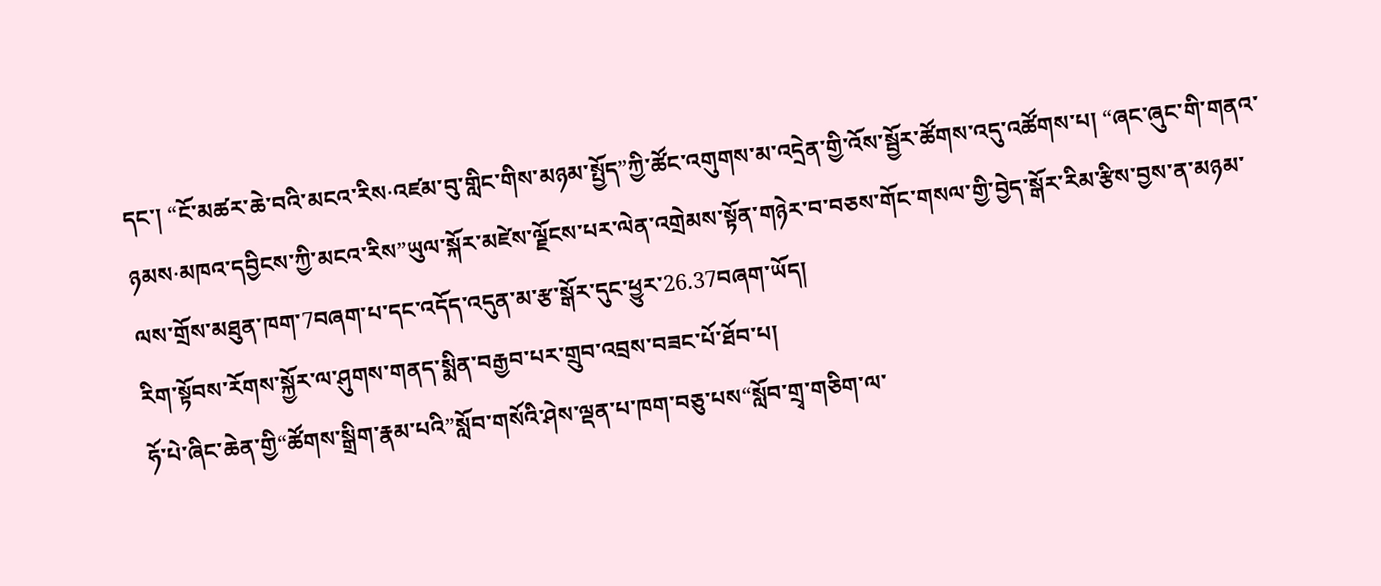དང་། “ངོ་མཚར་ཆེ་བའི་མངའ་རིས·འཛམ་བུ་གླིང་གིས་མཉམ་སྤྱོད”ཀྱི་ཚོང་འགུགས་མ་འདྲེན་གྱི་འོས་སྦྱོར་ཚོགས་འདུ་འཚོགས་པ། “ཞང་ཞུང་གི་གནའ་ཉམས·མཁའ་དབྱིངས་ཀྱི་མངའ་རིས”ཡུལ་སྐོར་མཛེས་ལྗོངས་པར་ལེན་འགྲེམས་སྟོན་གཉེར་བ་བཅས་གོང་གསལ་གྱི་བྱེད་སྒོར་རིམ་རྩིས་བྱས་ན་མཉམ་ལས་གྲོས་མཐུན་ཁག་7བཞག་པ་དང་འདོད་འདུན་མ་རྩ་སྒོར་དུང་ཕྱུར་26.37བཞག་ཡོད།
རིག་སྟོབས་རོགས་སྐྱོར་ལ་ཤུགས་གནད་སྨིན་བརྒྱབ་པར་གྲུབ་འབྲས་བཟང་པོ་ཐོབ་པ།
ཧོ་པེ་ཞིང་ཆེན་གྱི“ཚོགས་སྒྲིག་རྣམ་པའི”སློབ་གསོའི་ཤེས་ལྡན་པ་ཁག་བཅུ་པས“སློབ་གྲྭ་གཅིག་ལ་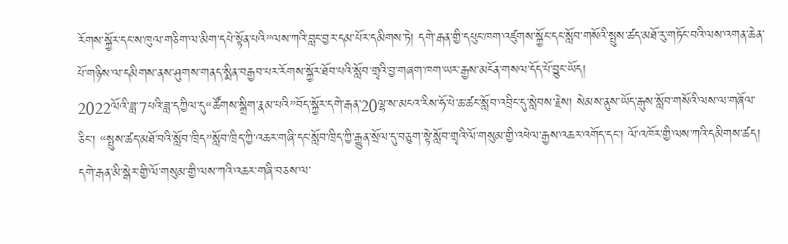རོགས་སྐྱོར་དང་ས་ཁུལ་གཅིག་ལ་མིག་དཔེ་སྟོན་པའི”ལས་ཀའི་བླང་བྱར་དམ་པོར་དམིགས་ཏེ། དགེ་རྒན་གྱི་དཔུང་ཁག་འཛུགས་སྐྱོང་དང་སློབ་གསོའི་སྤུས་ཚད་མཐོ་རུ་གཏོང་བའི་ལས་འགན་ཆེན་པོ་གཉིས་ལ་དམིགས་ནས་ཤུགས་གནད་སྨིན་བརྒྱབ་པར་རོགས་སྐྱོར་ཐོབ་པའི་སློབ་གྲྭའི་བྱ་གཞག་ཁག་ཡར་རྒྱས་མངོན་གསལ་དོད་པོ་བྱུང་ཡོད།
2022ལོའི་ཟླ་7པའི་ཟླ་དཀྱིལ་དུ“ཚོགས་སྒྲིག་རྣམ་པའི”བོད་སྐྱོར་དགེ་རྒན་20ལྷ་ས་མངའ་རིས་ཧོ་པེ་ཆ་ཚང་སློབ་འབྲིང་དུ་སླེབས་རྗེས། སེམས་ནུས་ཡོད་རྒུས་སློབ་གསོའི་ལས་ལ་གཞོལ་ཅིང་། “སྤུས་ཚད་མཐོ་བའི་སློབ་ཁྲིད”སློབ་ཁྲིད་ཀྱི་འཆར་གཞི་དང་སློབ་ཁྲིད་ཀྱི་རྒྱུན་སྲོལ་དུ་བཅུག་སྟེ་སློབ་གྲྭའི་ལོ་གསུམ་གྱི་འཕེལ་རྒྱས་འཆར་འགོད་དང་། ལོ་འཁོར་གྱི་ལས་ཀའི་དམིགས་ཚད། དགེ་རྒན་མི་སྒེར་གྱི་ལོ་གསུམ་གྱི་ལས་ཀའི་འཆར་གཞི་བཅས་ལ་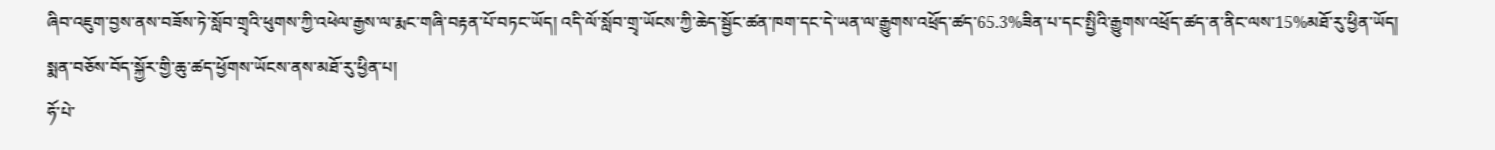ཞིབ་འཇུག་བྱས་ནས་བཟོས་ཏེ་སློབ་གྲྭའི་ཕུགས་ཀྱི་འཕེལ་རྒྱས་ལ་རྨང་གཞི་བརྟན་པོ་བཏང་ཡོད། འདི་ལོ་སློབ་གྲྭ་ཡོངས་ཀྱི་ཆེད་སྦྱོང་ཚན་ཁག་དང་དེ་ཡན་ལ་རྒྱུགས་འཕྲོད་ཚད་65.3%ཟིན་པ་དང་སྤྱིའི་རྒྱུགས་འཕྲོད་ཚད་ན་ནིང་ལས་15%མཐོ་རུ་ཕྱིན་ཡོད།
སྨན་བཅོས་བོད་སྐྱོར་གྱི་ཆུ་ཚད་ཕྱོགས་ཡོངས་ནས་མཐོ་རུ་ཕྱིན་པ།
ཧོ་པེ་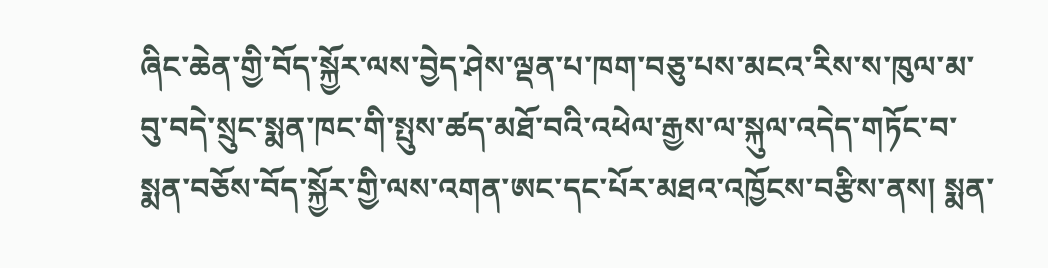ཞིང་ཆེན་གྱི་བོད་སྐྱོར་ལས་བྱེད་ཤེས་ལྡན་པ་ཁག་བཅུ་པས་མངའ་རིས་ས་ཁུལ་མ་བུ་བདེ་སྲུང་སྨན་ཁང་གི་སྤུས་ཚད་མཐོ་བའི་འཕེལ་རྒྱས་ལ་སྐུལ་འདེད་གཏོང་བ་སྨན་བཅོས་བོད་སྐྱོར་གྱི་ལས་འགན་ཨང་དང་པོར་མཐའ་འཁྱོངས་བརྩིས་ནས། སྨན་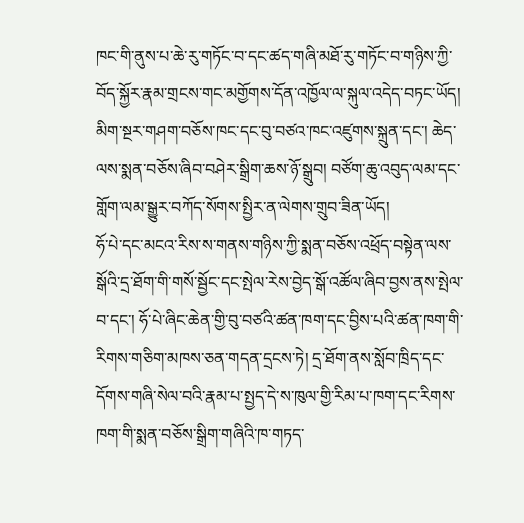ཁང་གི་ནུས་པ་ཆེ་རུ་གཏོང་བ་དང་ཚད་གཞི་མཐོ་རུ་གཏོང་བ་གཉིས་ཀྱི་བོད་སྐྱོར་རྣམ་གྲངས་གང་མགྱོགས་དོན་འཁྱོལ་ལ་སྐུལ་འདེད་བཏང་ཡོད། མིག་སྔར་གཤག་བཅོས་ཁང་དང་བུ་བཙའ་ཁང་འཛུགས་སྐྲུན་དང་། ཆེད་ལས་སྨན་བཅོས་ཞིབ་བཤེར་སྒྲིག་ཆས་ཉོ་སྒྲུབ། བཙོག་ཆུ་འབུད་ལམ་དང་གློག་ལམ་སྒྱུར་བཀོད་སོགས་སྤྱིར་ན་ལེགས་གྲུབ་ཟིན་ཡོད།
ཧོ་པེ་དང་མངའ་རིས་ས་གནས་གཉིས་ཀྱི་སྨན་བཅོས་འཕྲོད་བསྟེན་ལས་སྒོའི་དྲ་ཐོག་གི་གསོ་སྦྱོང་དང་སྤེལ་རེས་བྱེད་སྒོ་འཚོལ་ཞིབ་བྱས་ནས་སྤེལ་བ་དང་། ཧོ་པེ་ཞིང་ཆེན་གྱི་བུ་བཙའི་ཚན་ཁག་དང་བྱིས་པའི་ཚན་ཁག་གི་རིགས་གཅིག་མཁས་ཅན་གདན་དྲངས་ཏེ། དྲ་ཐོག་ནས་སློབ་ཁྲིད་དང་དོགས་གཞི་སེལ་བའི་རྣམ་པ་སྤྱད་དེ་ས་ཁུལ་གྱི་རིམ་པ་ཁག་དང་རིགས་ཁག་གི་སྨན་བཅོས་སྒྲིག་གཞིའི་ཁ་གཏད་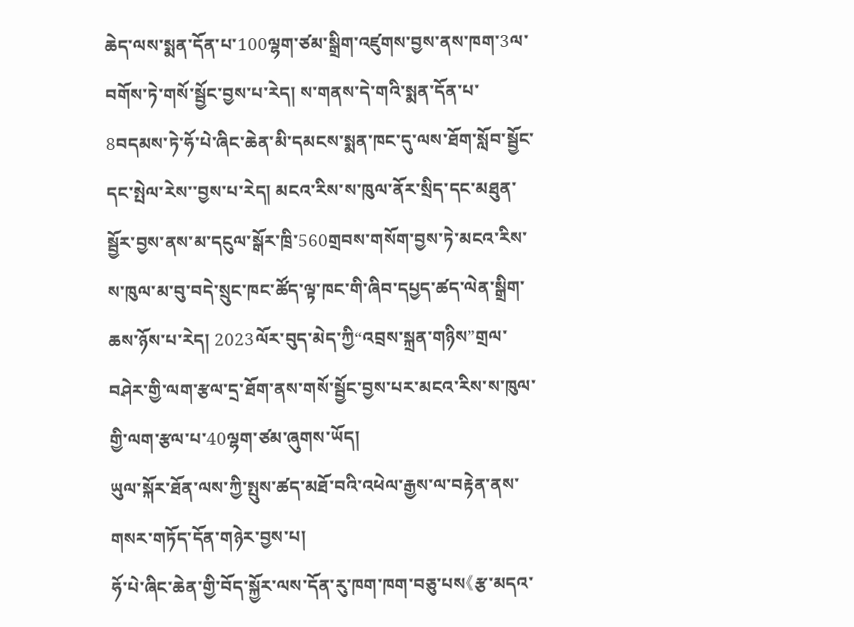ཆེད་ལས་སྨན་དོན་པ་100ལྷག་ཙམ་སྒྲིག་འཛུགས་བྱས་ནས་ཁག་3ལ་བགོས་ཏེ་གསོ་སྦྱོང་བྱས་པ་རེད། ས་གནས་དེ་གའི་སྨན་དོན་པ་8བདམས་ཏེ་ཧོ་པེ་ཞིང་ཆེན་མི་དམངས་སྨན་ཁང་དུ་ལས་ཐོག་སློབ་སྦྱོང་དང་སྤེལ་རེས་་བྱས་པ་རེད། མངའ་རིས་ས་ཁུལ་ནོར་སྲིད་དང་མཐུན་སྦྱོར་བྱས་ནས་མ་དངུལ་སྒོར་ཁྲི་560གྲབས་གསོག་བྱས་ཏེ་མངའ་རིས་ས་ཁུལ་མ་བུ་བདེ་སྲུང་ཁང་ཚོད་ལྟ་ཁང་གི་ཞིབ་དཔྱད་ཚད་ལེན་སྒྲིག་ཆས་ཉོས་པ་རེད། 2023ལོར་བུད་མེད་ཀྱི“འབྲས་སྐྲན་གཉིས”གྲལ་བཤེར་གྱི་ལག་རྩལ་དྲ་ཐོག་ནས་གསོ་སྦྱོང་བྱས་པར་མངའ་རིས་ས་ཁུལ་གྱི་ལག་རྩལ་པ་40ལྷག་ཙམ་ཞུགས་ཡོད།
ཡུལ་སྐོར་ཐོན་ལས་ཀྱི་སྤུས་ཚད་མཐོ་བའི་འཕེལ་རྒྱས་ལ་བརྟེན་ནས་གསར་གཏོད་དོན་གཉེར་བྱས་པ།
ཧོ་པེ་ཞིང་ཆེན་གྱི་བོད་སྐྱོར་ལས་དོན་རུ་ཁག་ཁག་བཅུ་པས《རྩ་མདའ་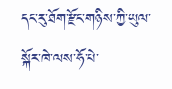དང་རུ་ཐོག་རྫོང་གཉིས་ཀྱི་ཡུལ་སྐོར་ཁེ་ལས་ཧོ་པེ་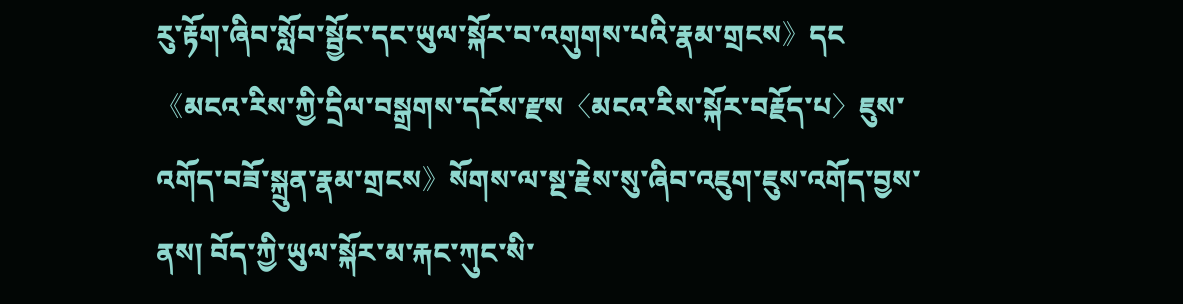རུ་རྟོག་ཞིབ་སློབ་སྦྱོང་དང་ཡུལ་སྐོར་བ་འགུགས་པའི་རྣམ་གྲངས》དང《མངའ་རིས་ཀྱི་དྲིལ་བསྒྲགས་དངོས་རྫས〈མངའ་རིས་སྐོར་བརྗོད་པ〉ཇུས་འགོད་བཟོ་སྐྲུན་རྣམ་གྲངས》སོགས་ལ་སྔ་རྗེས་སུ་ཞིབ་འཇུག་ཇུས་འགོད་བྱས་ནས། བོད་ཀྱི་ཡུལ་སྐོར་མ་རྐང་ཀུང་སི་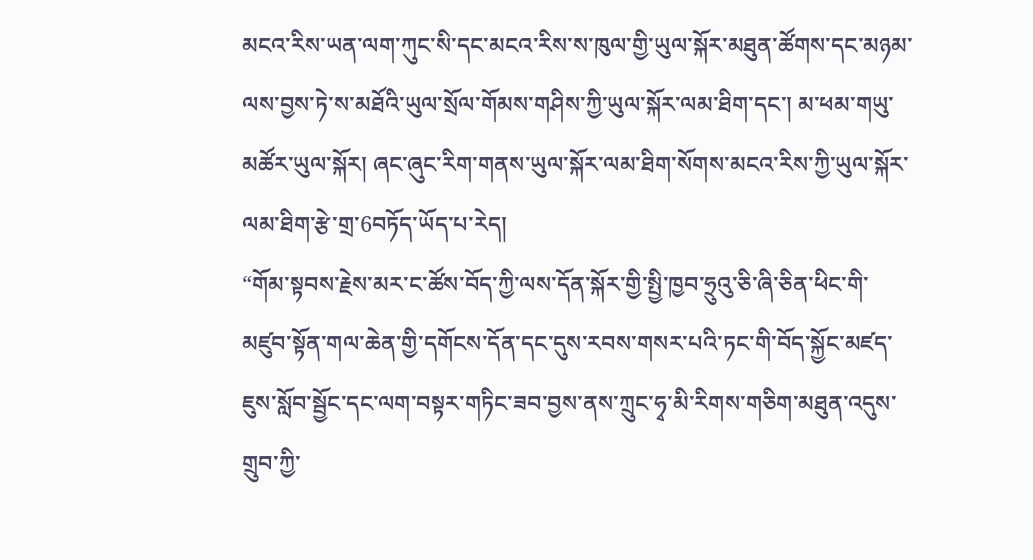མངའ་རིས་ཡན་ལག་ཀུང་སི་དང་མངའ་རིས་ས་ཁུལ་གྱི་ཡུལ་སྐོར་མཐུན་ཚོགས་དང་མཉམ་ལས་བྱས་ཏེ་ས་མཐོའི་ཡུལ་སྲོལ་གོམས་གཤིས་ཀྱི་ཡུལ་སྐོར་ལམ་ཐིག་དང་། མ་ཕམ་གཡུ་མཚོར་ཡུལ་སྐོར། ཞང་ཞུང་རིག་གནས་ཡུལ་སྐོར་ལམ་ཐིག་སོགས་མངའ་རིས་ཀྱི་ཡུལ་སྐོར་ལམ་ཐིག་རྩེ་གྲ་6བཏོད་ཡོད་པ་རེད།
“གོམ་སྟབས་རྗེས་མར་ང་ཚོས་བོད་ཀྱི་ལས་དོན་སྐོར་གྱི་སྤྱི་ཁྱབ་ཧྲུའུ་ཅི་ཞི་ཅིན་ཕིང་གི་མཛུབ་སྟོན་གལ་ཆེན་གྱི་དགོངས་དོན་དང་དུས་རབས་གསར་པའི་ཏང་གི་བོད་སྐྱོང་མཛད་ཇུས་སློབ་སྦྱོང་དང་ལག་བསྟར་གཏིང་ཟབ་བྱས་ནས་ཀྲུང་ཧྭ་མི་རིགས་གཅིག་མཐུན་འདུས་གྲུབ་ཀྱི་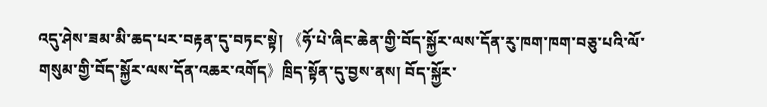འདུ་ཤེས་ཟམ་མི་ཆད་པར་བརྟན་དུ་བཏང་སྟེ། 《ཧོ་པེ་ཞིང་ཆེན་གྱི་བོད་སྐྱོར་ལས་དོན་རུ་ཁག་ཁག་བཅུ་པའི་ལོ་གསུམ་གྱི་བོད་སྐྱོར་ལས་དོན་འཆར་འགོད》ཁྲིད་སྟོན་དུ་བྱས་ནས། བོད་སྐྱོར་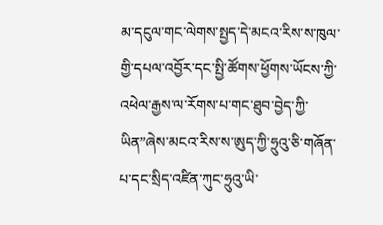མ་དངུལ་གང་ལེགས་སྤྱད་དེ་མངའ་རིས་ས་ཁུལ་གྱི་དཔལ་འབྱོར་དང་སྤྱི་ཚོགས་ཕྱོགས་ཡོངས་ཀྱི་འཕེལ་རྒྱས་ལ་རོགས་པ་གང་ཐུབ་བྱེད་ཀྱི་ཡིན”ཞེས་མངའ་རིས་ས་ཨུད་ཀྱི་ཧྲུའུ་ཅི་གཞོན་པ་དང་སྲིད་འཛིན་ཀུང་ཧྲུའུ་ཡི་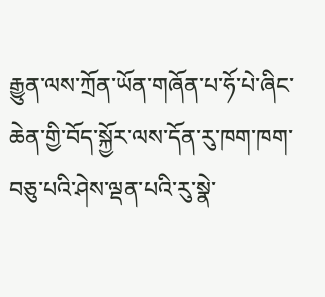རྒྱུན་ལས་ཀྲོན་ཡོན་གཞོན་པ་ཧོ་པེ་ཞིང་ཆེན་གྱི་བོད་སྐྱོར་ལས་དོན་རུ་ཁག་ཁག་བཅུ་པའི་ཤེས་ལྡན་པའི་རུ་སྣེ་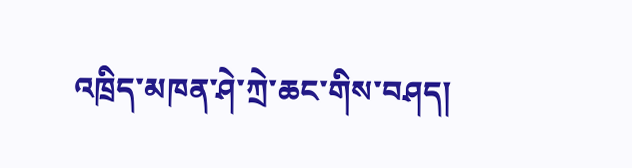འཁྲིད་མཁན་ཤེ་ཀྲེ་ཆང་གིས་བཤད།